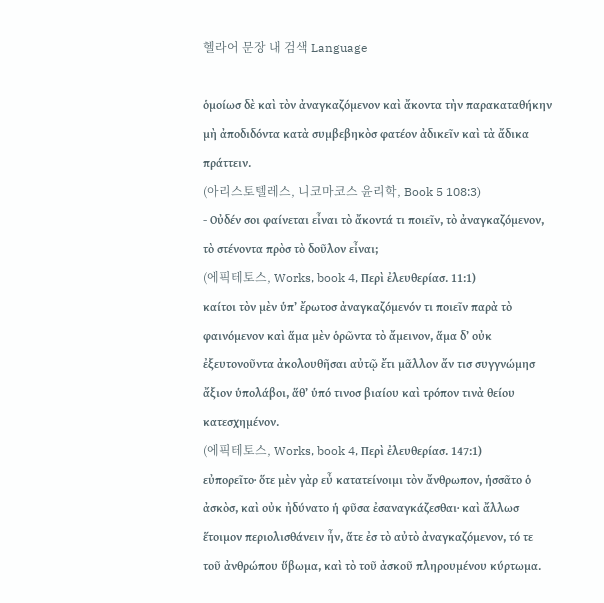헬라어 문장 내 검색 Language

ὁμοίωσ δὲ καὶ τὸν ἀναγκαζόμενον καὶ ἄκοντα τὴν παρακαταθήκην μὴ ἀποδιδόντα κατὰ συμβεβηκὸσ φατέον ἀδικεῖν καὶ τὰ ἄδικα πράττειν.
(아리스토텔레스, 니코마코스 윤리학, Book 5 108:3)
‐ Οὐδέν σοι φαίνεται εἶναι τὸ ἄκοντά τι ποιεῖν, τὸ ἀναγκαζόμενον, τὸ στένοντα πρὸσ τὸ δοῦλον εἶναι;
(에픽테토스, Works, book 4, Περὶ ἐλευθερίασ. 11:1)
καίτοι τὸν μὲν ὑπ’ ἔρωτοσ ἀναγκαζόμενόν τι ποιεῖν παρὰ τὸ φαινόμενον καὶ ἅμα μὲν ὁρῶντα τὸ ἄμεινον, ἅμα δ’ οὐκ ἐξευτονοῦντα ἀκολουθῆσαι αὐτῷ ἔτι μᾶλλον ἄν τισ συγγνώμησ ἄξιον ὑπολάβοι, ἅθ’ ὑπό τινοσ βιαίου καὶ τρόπον τινὰ θείου κατεσχημένον.
(에픽테토스, Works, book 4, Περὶ ἐλευθερίασ. 147:1)
εὐπορεῖτο‧ ὅτε μὲν γὰρ εὖ κατατείνοιμι τὸν ἄνθρωπον, ἡσσᾶτο ὁ ἀσκὸσ, καὶ οὐκ ἠδύνατο ἡ φῦσα ἐσαναγκάζεσθαι‧ καὶ ἄλλωσ ἕτοιμον περιολισθάνειν ἦν, ἅτε ἐσ τὸ αὐτὸ ἀναγκαζόμενον, τό τε τοῦ ἀνθρώπου ὕβωμα, καὶ τὸ τοῦ ἀσκοῦ πληρουμένου κύρτωμα.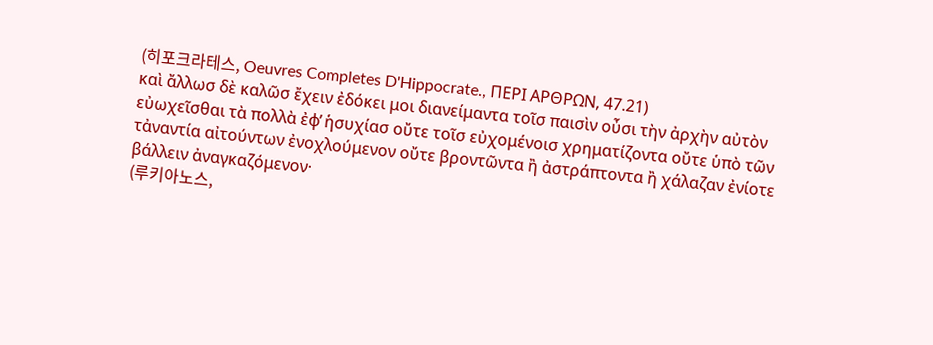(히포크라테스, Oeuvres Completes D'Hippocrate., ΠΕΡΙ ΑΡΘΡΩΝ, 47.21)
καὶ ἄλλωσ δὲ καλῶσ ἔχειν ἐδόκει μοι διανείμαντα τοῖσ παισὶν οὖσι τὴν ἀρχὴν αὐτὸν εὐωχεῖσθαι τὰ πολλὰ ἐφ̓ ἡσυχίασ οὔτε τοῖσ εὐχομένοισ χρηματίζοντα οὔτε ὑπὸ τῶν τἀναντία αἰτούντων ἐνοχλούμενον οὔτε βροντῶντα ἢ ἀστράπτοντα ἢ χάλαζαν ἐνίοτε βάλλειν ἀναγκαζόμενον·
(루키아노스,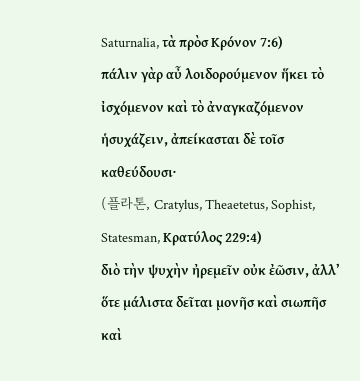Saturnalia, τὰ πρὸσ Κρόνον 7:6)
πάλιν γὰρ αὖ λοιδορούμενον ἥκει τὸ ἰσχόμενον καὶ τὸ ἀναγκαζόμενον ἡσυχάζειν, ἀπείκασται δὲ τοῖσ καθεύδουσι·
(플라톤, Cratylus, Theaetetus, Sophist, Statesman, Κρατύλος 229:4)
διὸ τὴν ψυχὴν ἠρεμεῖν οὐκ ἐῶσιν, ἀλλ’ ὅτε μάλιστα δεῖται μονῆσ καὶ σιωπῆσ καὶ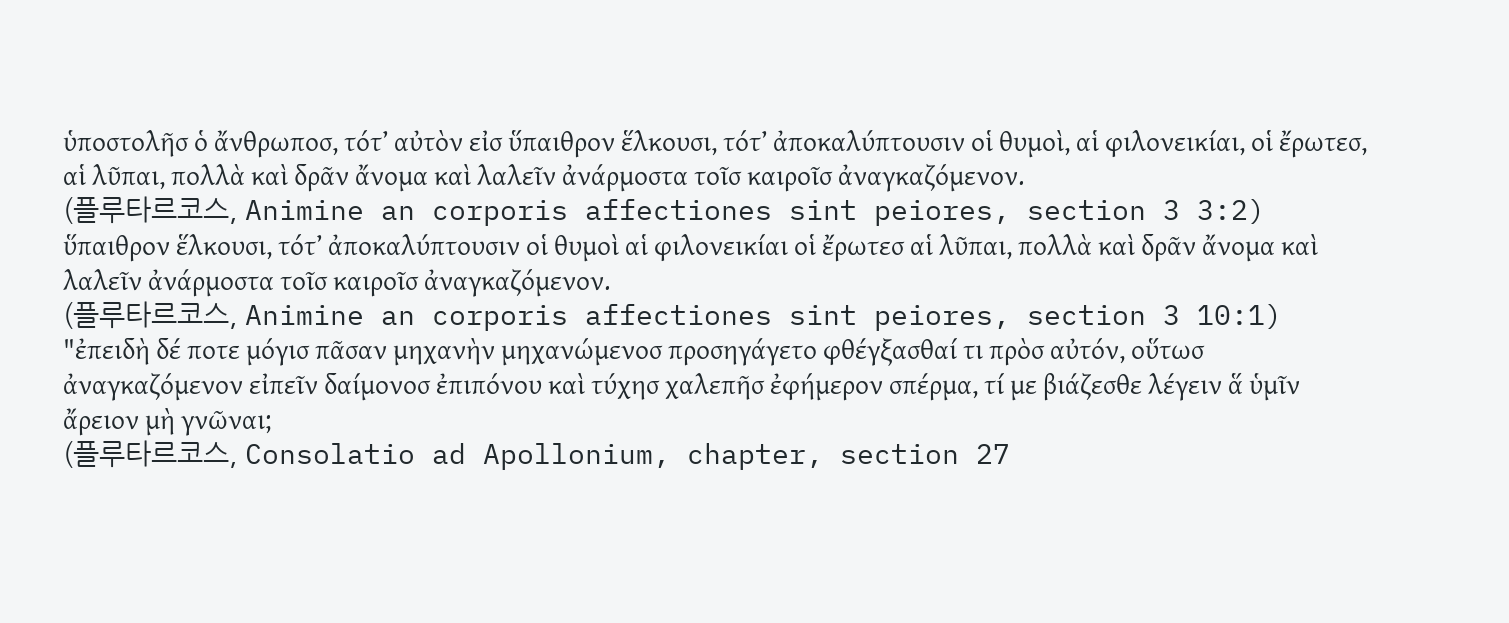ὑποστολῆσ ὁ ἄνθρωποσ, τότ’ αὐτὸν εἰσ ὕπαιθρον ἕλκουσι, τότ’ ἀποκαλύπτουσιν οἱ θυμοὶ, αἱ φιλονεικίαι, οἱ ἔρωτεσ, αἱ λῦπαι, πολλὰ καὶ δρᾶν ἄνομα καὶ λαλεῖν ἀνάρμοστα τοῖσ καιροῖσ ἀναγκαζόμενον.
(플루타르코스, Animine an corporis affectiones sint peiores, section 3 3:2)
ὕπαιθρον ἕλκουσι, τότ’ ἀποκαλύπτουσιν οἱ θυμοὶ αἱ φιλονεικίαι οἱ ἔρωτεσ αἱ λῦπαι, πολλὰ καὶ δρᾶν ἄνομα καὶ λαλεῖν ἀνάρμοστα τοῖσ καιροῖσ ἀναγκαζόμενον.
(플루타르코스, Animine an corporis affectiones sint peiores, section 3 10:1)
"ἐπειδὴ δέ ποτε μόγισ πᾶσαν μηχανὴν μηχανώμενοσ προσηγάγετο φθέγξασθαί τι πρὸσ αὐτόν, οὕτωσ ἀναγκαζόμενον εἰπεῖν δαίμονοσ ἐπιπόνου καὶ τύχησ χαλεπῆσ ἐφήμερον σπέρμα, τί με βιάζεσθε λέγειν ἅ ὑμῖν ἄρειον μὴ γνῶναι;
(플루타르코스, Consolatio ad Apollonium, chapter, section 27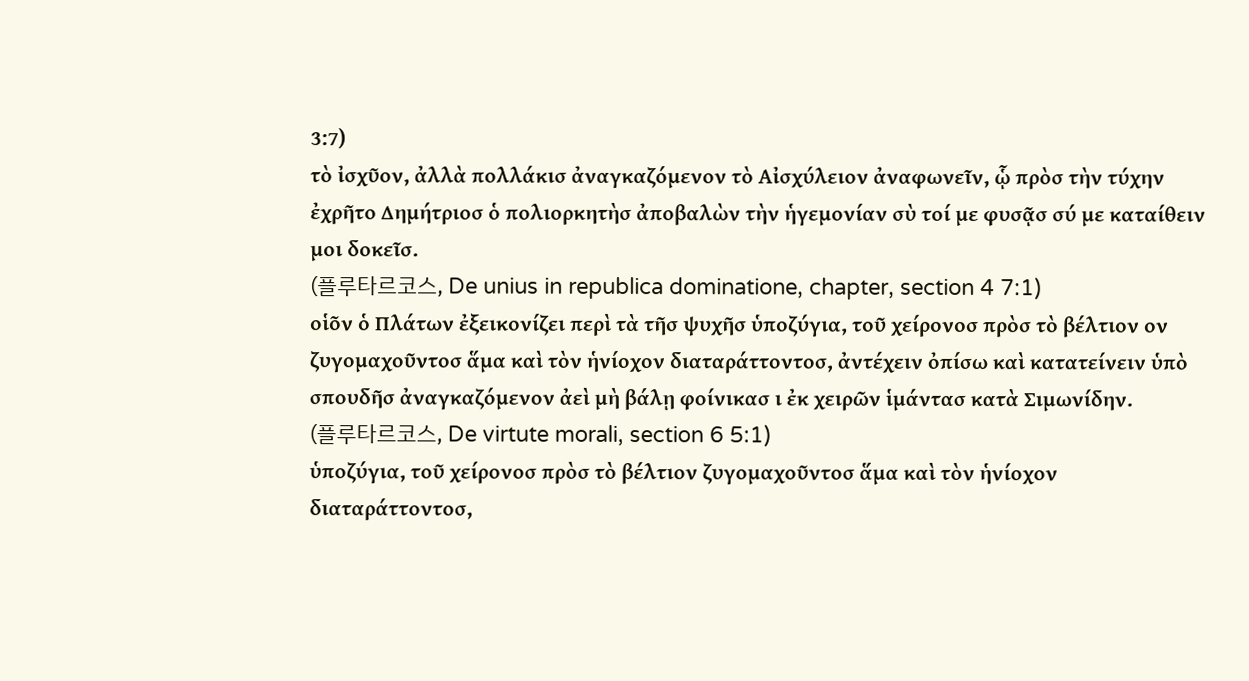3:7)
τὸ ἰσχῦον, ἀλλὰ πολλάκισ ἀναγκαζόμενον τὸ Αἰσχύλειον ἀναφωνεῖν, ᾧ πρὸσ τὴν τύχην ἐχρῆτο Δημήτριοσ ὁ πολιορκητὴσ ἀποβαλὼν τὴν ἡγεμονίαν σὺ τοί με φυσᾷσ σύ με καταίθειν μοι δοκεῖσ.
(플루타르코스, De unius in republica dominatione, chapter, section 4 7:1)
οἱο͂ν ὁ Πλάτων ἐξεικονίζει περὶ τὰ τῆσ ψυχῆσ ὑποζύγια, τοῦ χείρονοσ πρὸσ τὸ βέλτιον ον ζυγομαχοῦντοσ ἅμα καὶ τὸν ἡνίοχον διαταράττοντοσ, ἀντέχειν ὀπίσω καὶ κατατείνειν ὑπὸ σπουδῆσ ἀναγκαζόμενον ἀεὶ μὴ βάλῃ φοίνικασ ι ἐκ χειρῶν ἱμάντασ κατὰ Σιμωνίδην.
(플루타르코스, De virtute morali, section 6 5:1)
ὑποζύγια, τοῦ χείρονοσ πρὸσ τὸ βέλτιον ζυγομαχοῦντοσ ἅμα καὶ τὸν ἡνίοχον διαταράττοντοσ,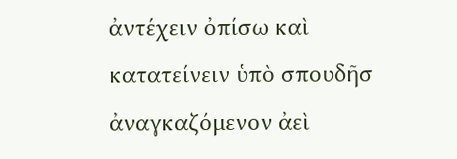ἀντέχειν ὀπίσω καὶ κατατείνειν ὑπὸ σπουδῆσ ἀναγκαζόμενον ἀεὶ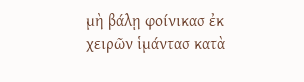μὴ βάλῃ φοίνικασ ἐκ χειρῶν ἱμάντασ κατὰ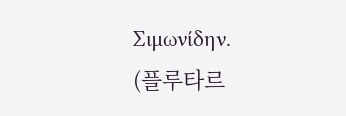Σιμωνίδην.
(플루타르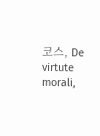코스, De virtute morali,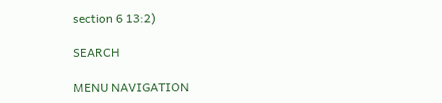section 6 13:2)

SEARCH

MENU NAVIGATION